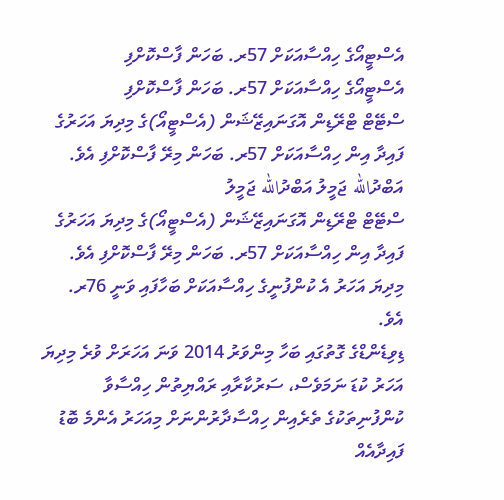އެސްޓީއޯގެ ހިއްސާއަކަށް 57ރ. ބަހަން ފާސްކޮށްފި
އެސްޓީއޯގެ ހިއްސާއަކަށް 57ރ. ބަހަން ފާސްކޮށްފި
ސްޓޭޓް ޓްރޭޑިން އޮގަނައިޒޭޝަން (އެސްޓީއޯ)ގެ މިދިޔަ އަހަރުގެ ފައިދާ އިން ހިއްސާއަކަށް 57ރ. ބަހަން މިރޭ ފާސްކޮށްފި އެވެ.
އަބްދުالله ޖަމީލު އަބްދުالله ޖަމީލު
ސްޓޭޓް ޓްރޭޑިން އޮގަނައިޒޭޝަން (އެސްޓީއޯ)ގެ މިދިޔަ އަހަރުގެ ފައިދާ އިން ހިއްސާއަކަށް 57ރ. ބަހަން މިރޭ ފާސްކޮށްފި އެވެ.
މިދިޔަ އަހަރު އެ ކުންފުނީގެ ހިއްސާއަކަށް ބަހާފައި ވަނީ 76ރ. އެވެ.
ޑިވިޑެންޑްގެ ގޮތުގައި ބަހާ މިންވަރު 2014 ވަނަ އަހަރަށް ވުރެ މިދިޔަ އަހަރު ކުޑަ ނަމަވެސް، ސަރުކާރާއި ރައްޔިތުން ހިއްސާވާ ކުންފުނިތަކުގެ ތެރެއިން ހިއްސާދާރުންނަށް މިއަހަރު އެންމެ ބޮޑު ފައިދާއެއް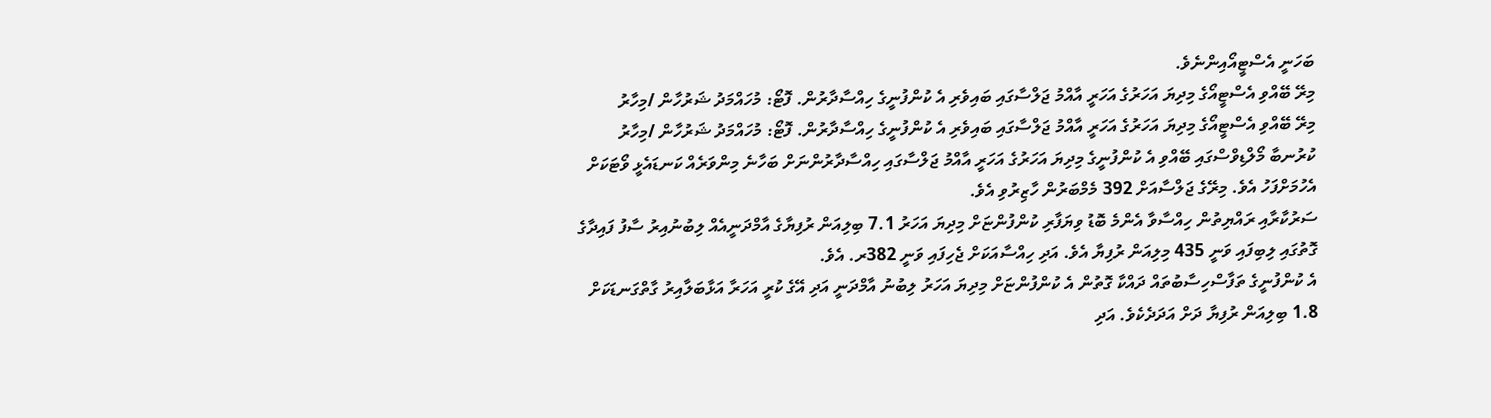ބަހަނީ އެސްޓީއޯއިންނެވެ.
މިރޭ ބޭއްވި އެސްޓީއޯގެ މިދިޔަ އަހަރުގެ އަހަރީ އާއްމު ޖަލްސާގައި ބައިވެރި އެ ކުންފުނީގެ ހިއްސާދާރުން. ފޮޓޯ: މުހައްމަދު ޝަރުހާން /މިހާރު
މިރޭ ބޭއްވި އެސްޓީއޯގެ މިދިޔަ އަހަރުގެ އަހަރީ އާއްމު ޖަލްސާގައި ބައިވެރި އެ ކުންފުނީގެ ހިއްސާދާރުން. ފޮޓޯ: މުހައްމަދު ޝަރުހާން /މިހާރު
ކުރުނބާ މޯލްޑިވްސްގައި ބޭއްވި އެ ކުންފުނީގެ މިދިޔަ އަހަރުގެ އަހަރީ އާއްމު ޖަލްސާގައި ހިއްސާދާރުންނަށް ބަހާނެ މިންވަރެއް ކަނޑައެޅީ ވޯޓަކަށް އެހުމަށްފަހު އެވެ. މިރޭގެ ޖަލްސާއަށް 392 މެމްބަރުން ހާޒިރުވި އެވެ.
ސަރުކާރާއި ރައްޔިތުން ހިއްސާވާ އެންމެ ބޮޑު ވިޔަފާރި ކުންފުންޏަށް މިދިޔަ އަހަރު 7.1 ބިލިއަން ރުފިޔާގެ އާމްދަނީއެއް ލިބުނުއިރު ސާފު ފައިދާގެ ގޮތުގައި ލިބިފައި ވަނީ 435 މިލިއަން ރުފިޔާ އެވެ. އަދި ހިއްސާއަކަށް ޖެހިފައި ވަނީ 382ރ. އެވެ.
އެ ކުންފުނީގެ ތަފާސްހިސާބުތައް ދައްކާ ގޮތުން އެ ކުންފުންޏަށް މިދިޔަ އަހަރު ލިބުނު އާމްދަނީ އަދި އޭގެ ކުރީ އަހަރާ އަޅާބަލާއިރު ގާތްގަނޑަކަށް 1.8 ބިލިއަން ރުފިޔާ ދަށް އަދަދެކެވެ. އަދި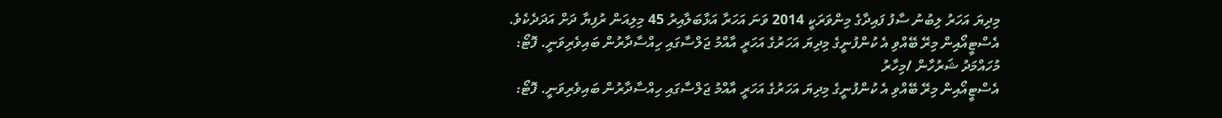މިދިޔަ އަހަރު ލިބުނު ސާފު ފައިދާގެ މިންވަރަކީ 2014 ވަނަ އަހަރާ އަޅާބަލާއިރު 45 މިލިއަން ރުފިޔާ ދަށް އަދަދެކެވެ.
އެސްޓީއޯއިން މިރޭ ބޭއްވި އެ ކުންފުނީގެ މިދިޔަ އަހަރުގެ އަހަރީ އާއްމު ޖަލްސާގައި ހިއްސާދާރުން ބައިވެރިވަނީ. ފޮޓޯ: މުހައްމަދު ޝަރުހާން /މިހާރު
އެސްޓީއޯއިން މިރޭ ބޭއްވި އެ ކުންފުނީގެ މިދިޔަ އަހަރުގެ އަހަރީ އާއްމު ޖަލްސާގައި ހިއްސާދާރުން ބައިވެރިވަނީ. ފޮޓޯ: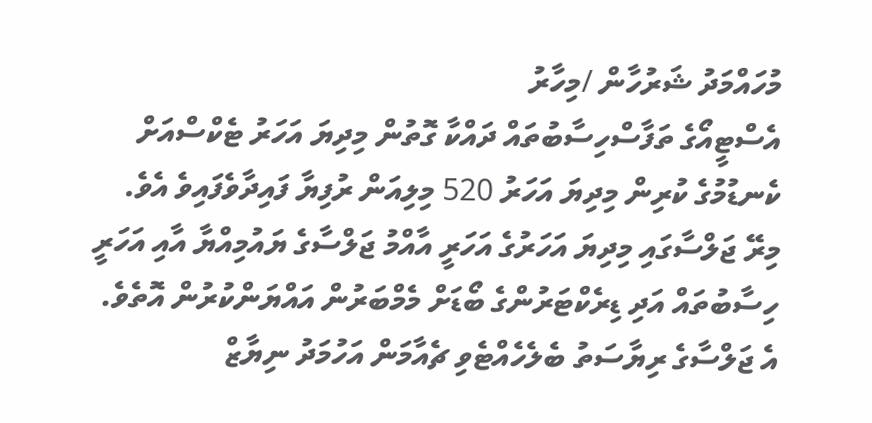މުހައްމަދު ޝަރުހާން /މިހާރު
އެސްޓީއޯގެ ތަފާސްހިސާބުތައް ދައްކާ ގޮތުން މިދިޔަ އަހަރު ޓެކްސްއަށް ކެނޑުމުގެ ކުރިން މިދިޔަ އަހަރު 520 މިލިއަން ރުފިޔާ ފައިދާވެފައިވެ އެވެ.
މިރޭ ޖަލްސާގައި މިދިޔަ އަހަރުގެ އަހަރީ އާއްމު ޖަލްސާގެ ޔައުމިއްޔާ އާއި އަހަރީ ހިސާބުތައް އަދި ޑިރެކްޓަރުންގެ ބޯޑަށް މެމްބަރުން އައްޔަންކުރުން އޮތެވެ.
އެ ޖަލްސާގެ ރިޔާސަތު ބެލެހެއްޓެވި ޗެއާމަން އަހުމަދު ނިޔާޒް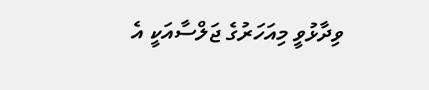ވިދާޅުވީ މިއަހަރުގެ ޖަލްސާއަކީ އެ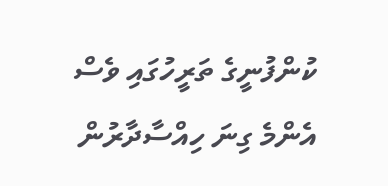ކުންފުނީގެ ތަރީހުގައި ވެސް އެންމެ ގިނަ ހިއްސާދާރުން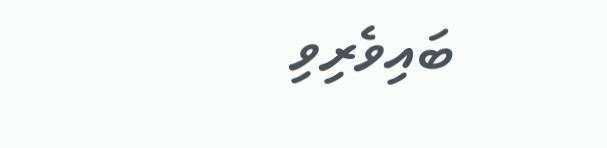ބައިވެރިވި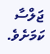ޖަލްސާ ކަމަށެވެ.